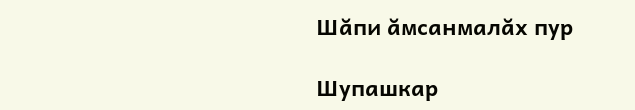Шăпи ăмсанмалăх пур

Шупашкар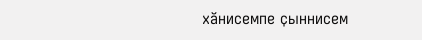хӑнисемпе ҫыннисем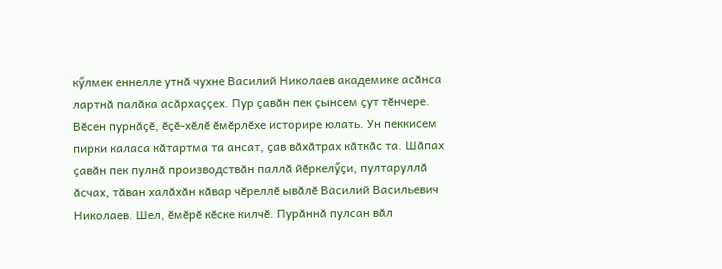кӳлмек еннелле утнӑ чухне Василий Николаев академике асӑнса лартнӑ палӑка асӑрхаҫҫех. Пур ҫавӑн пек ҫынсем ҫут тӗнчере. Вӗсен пурнӑҫӗ, ӗҫӗ-хӗлӗ ӗмӗрлӗхе историре юлать. Ун пеккисем пирки каласа кӑтартма та ансат, ҫав вӑхӑтрах кӑткӑс та. Шӑпах ҫавӑн пек пулнӑ производствӑн паллӑ йӗркелӳҫи, пултаруллӑ ӑсчах, тӑван халӑхӑн кӑвар чӗреллӗ ывӑлӗ Василий Васильевич Николаев. Шел, ӗмӗрӗ кӗске килчӗ. Пурӑннӑ пулсан вӑл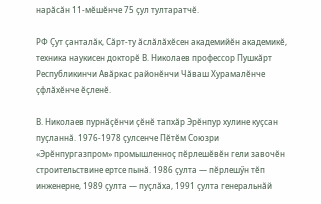нарӑсӑн 11-мӗшӗнче 75 ҫул тултаратчӗ.

РФ Ҫут ҫанталӑк, Сӑрт-ту ӑслӑлӑхӗсен академийӗн академикӗ, техника наукисен докторӗ В. Николаев профессор Пушкӑрт Республикинчи Авӑркас районӗнчи Чӑваш Хурамалӗнче ҫфлӑхӗнче ӗҫленӗ.

В. Николаев пурнӑҫӗнчи ҫӗнӗ тапхӑр Эрӗнпур хулине куҫсан пуҫланнӑ. 1976-1978 ҫулсенче Пӗтӗм Союзри «Эрӗнпургазпром» промышленноҫ пӗрлешӗвӗн гели завочӗн строительствине ертсе пынӑ. 1986 ҫулта — пӗрлешӳн тӗп инженерне, 1989 ҫулта — пуҫлӑха, 1991 ҫулта генеральнӑй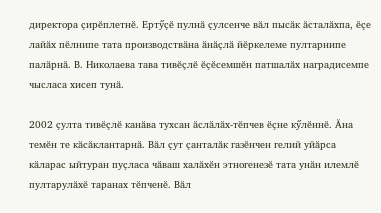директора ҫирӗплетнӗ. Ертӳҫӗ пулнӑ ҫулсенче вӑл пысӑк ӑсталӑхпа, ӗҫе лайӑх пӗлнипе тата производствӑна ӑнӑҫлӑ йӗркелеме пултарнипе палӑрнӑ. В. Николаева тава тивӗҫлӗ ӗҫӗсемшӗн патшалӑх наградисемпе чысласа хисеп тунӑ.

2002 ҫулта тивӗҫлӗ канӑва тухсан ӑслӑлӑх-тӗпчев ӗҫне кӳлӗннӗ. Ӑна темӗн те кӑсӑклантарнӑ. Вӑл ҫут ҫанталӑк газӗнчен гелий уйӑрса кӑларас ыйтуран пуҫласа чӑваш халӑхӗн этногенезӗ тата унӑн илемлӗ пултарулӑхӗ таранах тӗпченӗ. Вӑл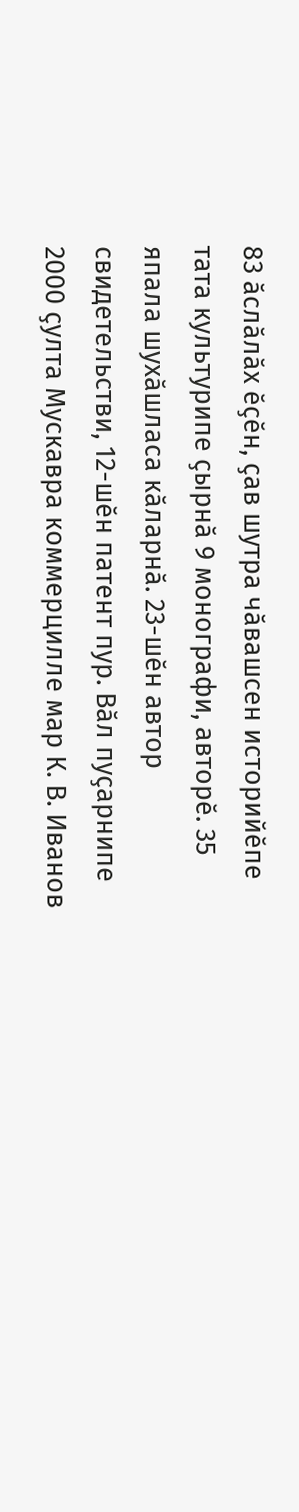83 ӑслӑлӑх ӗҫӗн, ҫав шутра чӑвашсен историйӗпе тата культурипе ҫырнӑ 9 монографи, авторӗ. 35 япала шухӑшласа кӑларнӑ. 23-шӗн автор свидетельстви, 12-шӗн патент пур. Вӑл пуҫарнипе 2000 ҫулта Мускавра коммерцилле мар К. В. Иванов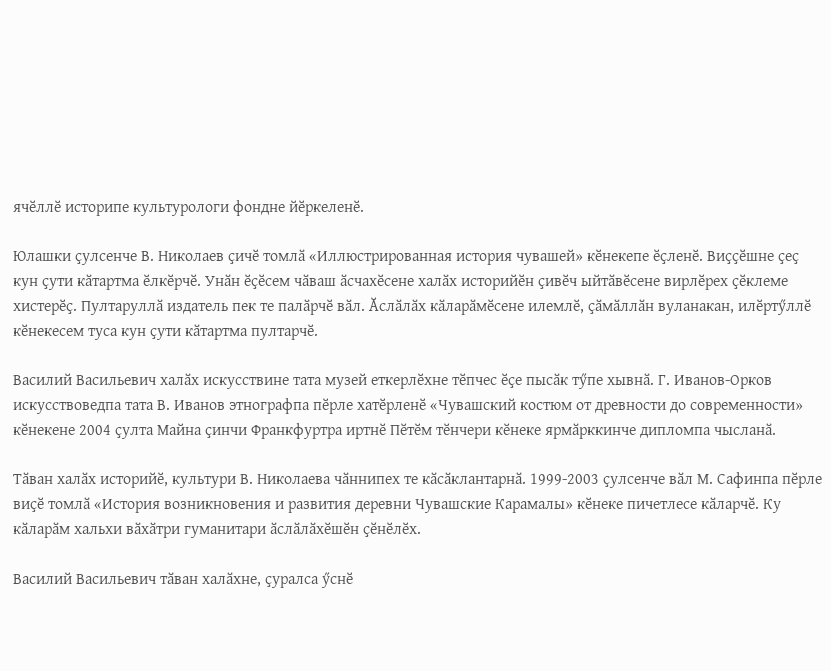ячӗллӗ историпе культурологи фондне йӗркеленӗ.

Юлашки ҫулсенче В. Николаев ҫичӗ томлӑ «Иллюстрированная история чувашей» кӗнекепе ӗҫленӗ. Виҫҫӗшне ҫеҫ кун ҫути кӑтартма ӗлкӗрчӗ. Унӑн ӗҫӗсем чӑваш ӑсчахӗсене халӑх историйӗн ҫивӗч ыйтӑвӗсене вирлӗрех ҫӗклеме хистерӗҫ. Пултаруллӑ издатель пек те палӑрчӗ вӑл. Ӑслӑлӑх кӑларӑмӗсене илемлӗ, ҫӑмӑллӑн вуланакан, илӗртӳллӗ кӗнекесем туса кун ҫути кӑтартма пултарчӗ.

Василий Васильевич халӑх искусствине тата музей еткерлӗхне тӗпчес ӗҫе пысӑк тӳпе хывнӑ. Г. Иванов-Орков искусствоведпа тата В. Иванов этнографпа пӗрле хатӗрленӗ «Чувашский костюм от древности до современности» кӗнекене 2004 ҫулта Майна ҫинчи Франкфуртра иртнӗ Пӗтӗм тӗнчери кӗнеке ярмӑрккинче дипломпа чысланӑ.

Тӑван халӑх историйӗ, культури В. Николаева чӑннипех те кӑсӑклантарнӑ. 1999-2003 ҫулсенче вӑл М. Сафинпа пӗрле виҫӗ томлӑ «История возникновения и развития деревни Чувашские Карамалы» кӗнеке пичетлесе кӑларчӗ. Ку кӑларӑм хальхи вӑхӑтри гуманитари ӑслӑлӑхӗшӗн ҫӗнӗлӗх.

Василий Васильевич тӑван халӑхне, ҫуралса ӳснӗ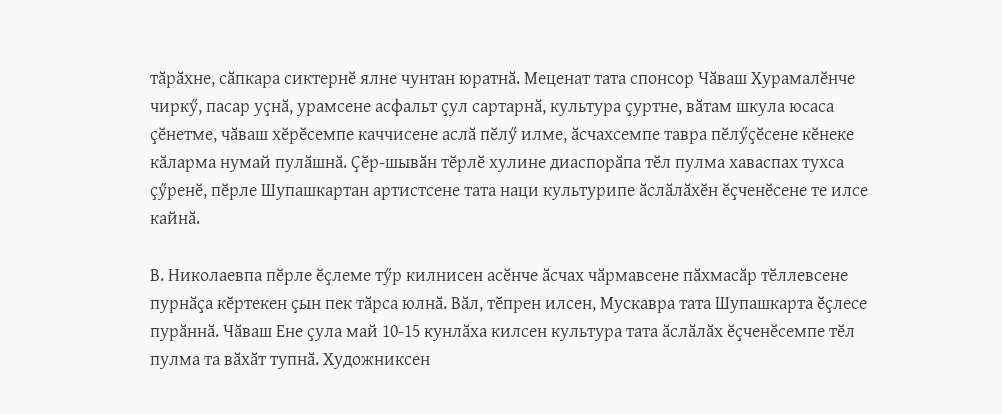тӑрӑхне, сӑпкара сиктернӗ ялне чунтан юратнӑ. Меценат тата спонсор Чӑваш Хурамалӗнче чиркӳ, пасар уҫнӑ, урамсене асфальт ҫул сартарнӑ, культура ҫуртне, вӑтам шкула юсаса ҫӗнетме, чӑваш хӗрӗсемпе каччисене аслӑ пӗлӳ илме, ӑсчахсемпе тавра пӗлӳҫӗсене кӗнеке кӑларма нумай пулӑшнӑ. Ҫӗр-шывӑн тӗрлӗ хулине диаспорӑпа тӗл пулма хаваспах тухса ҫӳренӗ, пӗрле Шупашкартан артистсене тата наци культурипе ӑслӑлӑхӗн ӗҫченӗсене те илсе кайнӑ.

В. Николаевпа пӗрле ӗҫлеме тӳр килнисен асӗнче ӑсчах чӑрмавсене пӑхмасӑр тӗллевсене пурнӑҫа кӗртекен ҫын пек тӑрса юлнӑ. Вӑл, тӗпрен илсен, Мускавра тата Шупашкарта ӗҫлесе пурӑннӑ. Чӑваш Ене ҫула май 10-15 кунлӑха килсен культура тата ӑслӑлӑх ӗҫченӗсемпе тӗл пулма та вӑхӑт тупнӑ. Художниксен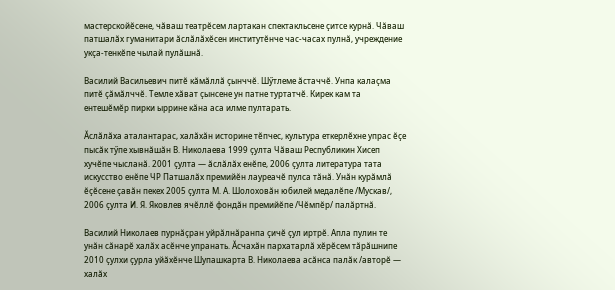мастерскойӗсене, чӑваш театрӗсем лартакан спектакльсене ҫитсе курнӑ. Чӑваш патшалӑх гуманитари ӑслӑлӑхӗсен институтӗнче час-часах пулнӑ, учреждение укҫа-тенкӗпе чылай пулӑшнӑ.

Василий Васильевич питӗ кӑмӑллӑ ҫынччӗ. Шӳтлеме ӑстаччӗ. Унпа калаҫма питӗ ҫӑмӑлччӗ. Темле хӑват ҫынсене ун патне туртатчӗ. Кирек кам та ентешӗмӗр пирки ыррине кӑна аса илме пултарать.

Ӑслӑлӑха аталантарас, халӑхӑн историне тӗпчес, культура еткерлӗхне упрас ӗҫе пысӑк тӳпе хывнӑшӑн В. Николаева 1999 ҫулта Чӑваш Республикин Хисеп хучӗпе чысланӑ. 2001 ҫулта — ӑслӑлӑх енӗпе, 2006 ҫулта литература тата искусство енӗпе ЧР Патшалӑх премийӗн лауреачӗ пулса тӑнӑ. Унӑн курӑмлӑ ӗҫӗсене ҫавӑн пекех 2005 ҫулта М. А. Шолоховӑн юбилей медалӗпе /Мускав/, 2006 ҫулта И. Я. Яковлев ячӗллӗ фондӑн премийӗпе /Чӗмпӗр/ палӑртнӑ.

Василий Николаев пурнӑҫран уйрӑлнӑранпа ҫичӗ ҫул иртрӗ. Апла пулин те унӑн сӑнарӗ халӑх асӗнче упранать. Ӑсчахӑн пархатарлӑ хӗрӗсем тӑрӑшнипе 2010 ҫулхи ҫурла уйӑхӗнче Шупашкарта В. Николаева асӑнса палӑк /авторӗ — халӑх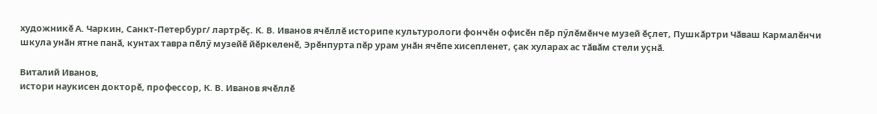художникӗ А. Чаркин, Санкт-Петербург/ лартрӗҫ. К. В. Иванов ячӗллӗ историпе культурологи фончӗн офисӗн пӗр пӳлӗмӗнче музей ӗҫлет, Пушкӑртри Чӑваш Кармалӗнчи шкула унӑн ятне панӑ, кунтах тавра пӗлӳ музейӗ йӗркеленӗ, Эрӗнпурта пӗр урам унӑн ячӗпе хисепленет, ҫак хуларах ас тӑвӑм стели уҫнӑ.

Виталий Иванов,
истори наукисен докторӗ, профессор, К. В. Иванов ячӗллӗ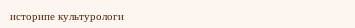историпе культурологи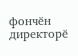фончӗн директорӗ